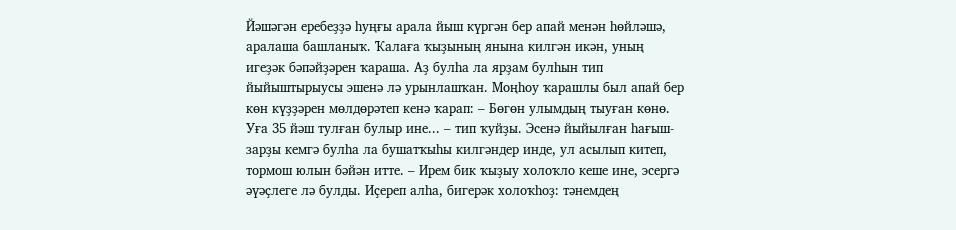Йәшәгән еребеҙҙә һуңғы арала йыш күргән бер апай менән һөйләшә, аралаша башланыҡ. Ҡалаға ҡыҙының янына килгән икән, уның игеҙәк бәпәйҙәрен ҡараша. Аҙ булһа ла ярҙам булһын тип йыйыштырыусы эшенә лә урынлашҡан. Моңһоу ҡарашлы был апай бер көн күҙҙәрен мөлдөрәтеп кенә ҡарап: – Бөгөн улымдың тыуған көнө. Уға 35 йәш тулған булыр ине... – тип ҡуйҙы. Эсенә йыйылған һағыш-зарҙы кемгә булһа ла бушатҡыһы килгәндер инде, ул асылып китеп, тормош юлын бәйән итте. – Ирем бик ҡыҙыу холоҡло кеше ине, эсергә әүәҫлеге лә булды. Иҫереп алһа, бигерәк холоҡһоҙ: тәнемдең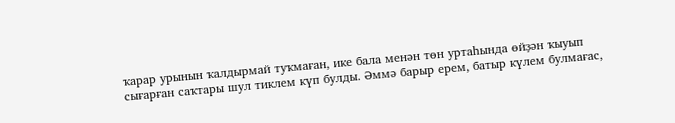ҡарар урынын ҡалдырмай туҡмаған, ике бала менән төн уртаһында өйҙән ҡыуып сығарған саҡтары шул тиклем күп булды. Әммә барыр ерем, батыр күлем булмағас,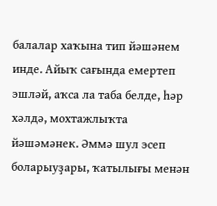балалар хаҡына тип йәшәнем инде. Айыҡ сағында емертеп эшләй, аҡса ла таба белде, һәр хәлдә, мохтажлыҡта йәшәмәнек. Әммә шул эсеп боларыуҙары, ҡатылығы менән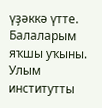үҙәккә үтте. Балаларым яҡшы уҡыны. Улым институтты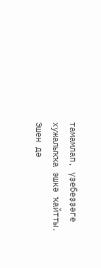тамамлап, үҙебеҙҙәге хужалыҡҡа эшкә ҡайтты. Эшен дә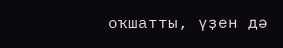оҡшатты, үҙен дә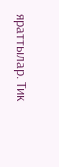яраттылар. Тик